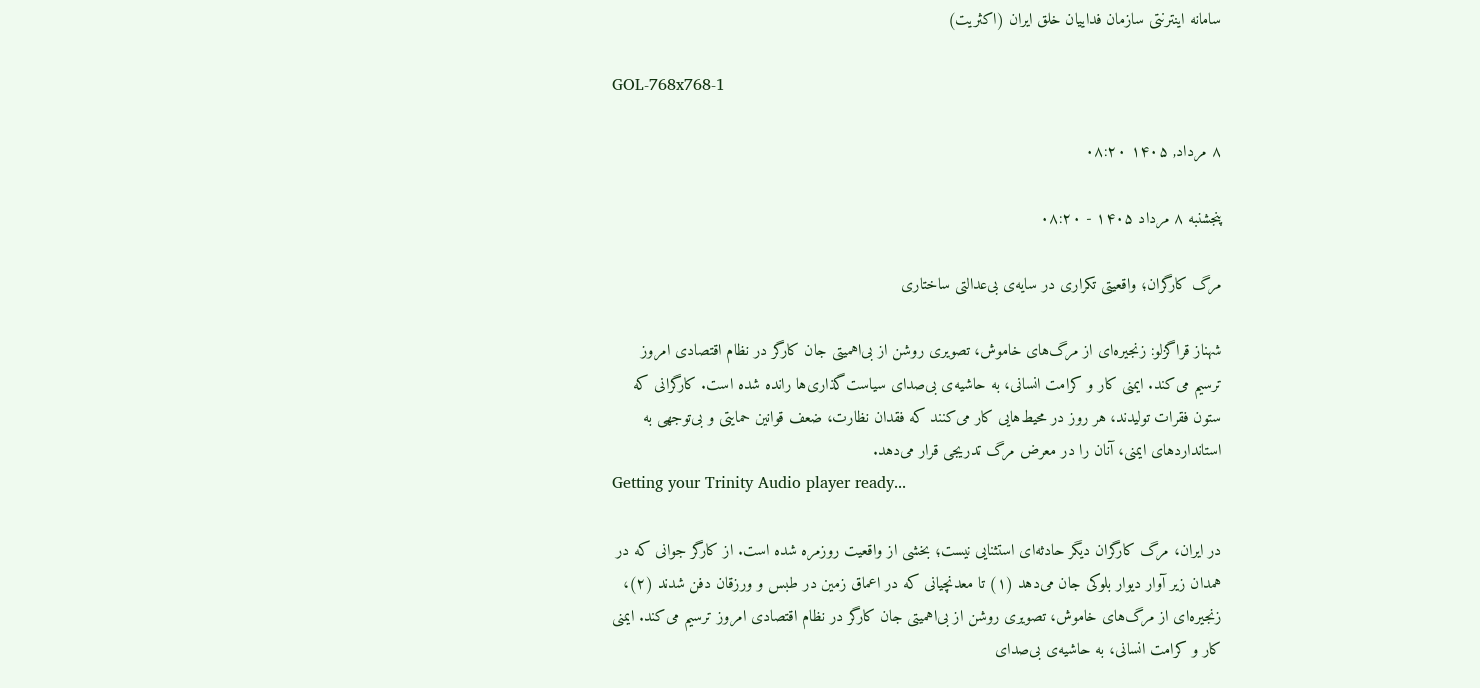سامانه اینترنتی سازمان فداییان خلق ایران (اکثریت)

GOL-768x768-1

۸ مرداد, ۱۴۰۵ ۰۸:۲۰

پنجشنبه ۸ مرداد ۱۴۰۵ - ۰۸:۲۰

مرگ کارگران؛ واقعیتی تکراری در سایه‌ی بی‌عدالتی ساختاری

شهناز قراگزلو: زنجیره‌ای از مرگ‌های خاموش، تصویری روشن از بی‌اهمیتی جان کارگر در نظام اقتصادی امروز ترسیم می‌کند. ایمنی کار و کرامت انسانی، به حاشیه‌ی بی‌صدای سیاست‌گذاری‌ها رانده شده است. کارگرانی که ستون فقرات تولیدند، هر روز در محیط‌هایی کار می‌کنند که فقدان نظارت، ضعف قوانین حمایتی و بی‌توجهی به استانداردهای ایمنی، آنان را در معرض مرگ تدریجی قرار می‌دهد.
Getting your Trinity Audio player ready...

در ایران، مرگ کارگران دیگر حادثه‌ای استثنایی نیست؛ بخشی از واقعیت روزمره شده است. از کارگر جوانی که در همدان زیر آوار دیوار بلوکی جان می‌دهد (۱) تا معدنچیانی که در اعماق زمین در طبس و ورزقان دفن ‌شدند (۲)، زنجیره‌ای از مرگ‌های خاموش، تصویری روشن از بی‌اهمیتی جان کارگر در نظام اقتصادی امروز ترسیم می‌کند. ایمنی کار و کرامت انسانی، به حاشیه‌ی بی‌صدای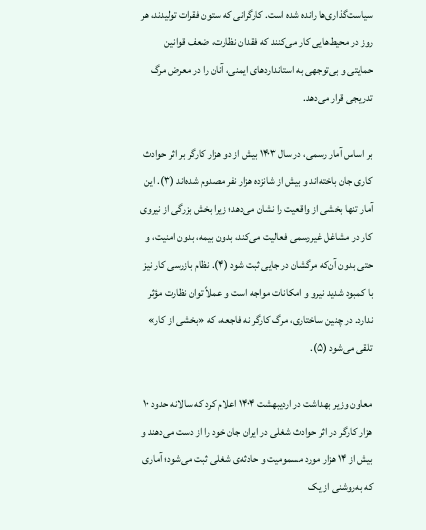سیاست‌گذاری‌ها رانده شده است. کارگرانی که ستون فقرات تولیدند، هر روز در محیط‌هایی کار می‌کنند که فقدان نظارت، ضعف قوانین حمایتی و بی‌توجهی به استانداردهای ایمنی، آنان را در معرض مرگ تدریجی قرار می‌دهد.

بر اساس آمار رسمی، در سال ۱۴۰۳ بیش از دو هزار کارگر بر اثر حوادث کاری جان باخته‌اند و بیش از شانزده هزار نفر مصدوم شده‌اند (۳). این آمار تنها بخشی از واقعیت را نشان می‌دهد؛ زیرا بخش بزرگی از نیروی کار در مشاغل غیررسمی فعالیت می‌کند، بدون بیمه، بدون امنیت، و حتی بدون آن‌که مرگشان در جایی ثبت شود (۴). نظام بازرسی کار نیز با کمبود شدید نیرو و امکانات مواجه است و عملاً توان نظارت مؤثر ندارد. در چنین ساختاری، مرگ کارگر نه فاجعه، که «بخشی از کار» تلقی می‌شود (۵).

معاون وزیر بهداشت در اردیبهشت ۱۴۰۴ اعلام کرد که سالانه حدود ۱۰ هزار کارگر در اثر حوادث شغلی در ایران جان خود را از دست می‌دهند و بیش از ۱۴ هزار مورد مسمومیت و حادثه‌ی شغلی ثبت می‌شود؛ آماری که به‌روشنی از یک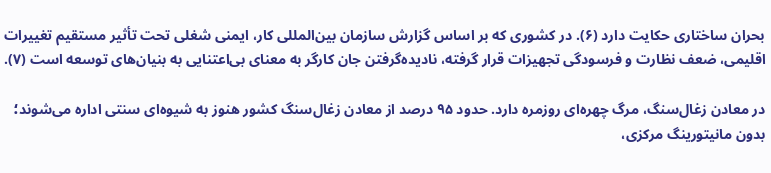بحران ساختاری حکایت دارد (۶). در کشوری که بر اساس گزارش سازمان بین‌المللی کار، ایمنی شغلی تحت تأثیر مستقیم تغییرات اقلیمی، ضعف نظارت و فرسودگی تجهیزات قرار گرفته، نادیده‌گرفتن جان کارگر به معنای بی‌اعتنایی به بنیان‌های توسعه است (۷).

در معادن زغال‌سنگ، مرگ چهره‌ای روزمره دارد. حدود ۹۵ درصد از معادن زغال‌سنگ کشور هنوز به شیوه‌ای سنتی اداره می‌شوند؛ بدون مانیتورینگ مرکزی،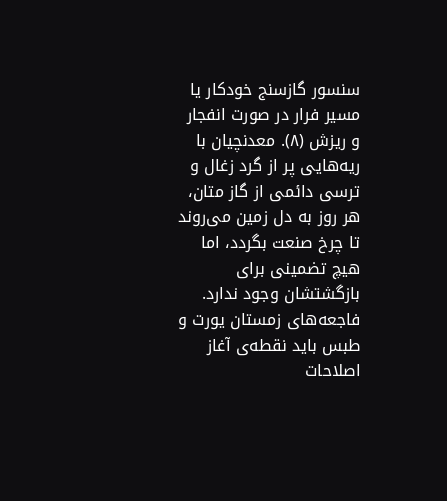سنسور گازسنج خودکار یا مسیر فرار در صورت انفجار و ریزش (۸). معدنچیان با ریه‌هایی پر از گرد زغال و ترسی دائمی از گاز متان، هر روز به دل زمین می‌روند تا چرخ صنعت بگردد، اما هیچ تضمینی برای بازگشتشان وجود ندارد. فاجعه‌های زمستان یورت و طبس باید نقطه‌ی آغاز اصلاحات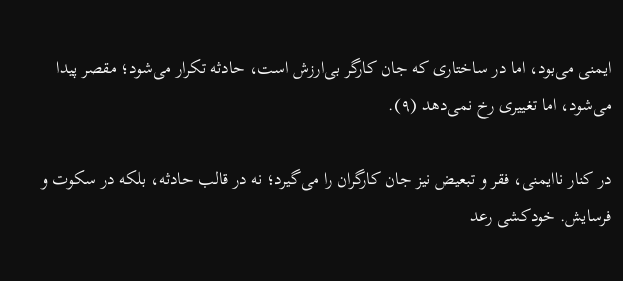ایمنی می‌بود، اما در ساختاری که جان کارگر بی‌ارزش است، حادثه تکرار می‌شود؛ مقصر پیدا می‌شود، اما تغییری رخ نمی‌دهد (۹).

در کنار ناایمنی، فقر و تبعیض نیز جان کارگران را می‌گیرد؛ نه در قالب حادثه، بلکه در سکوت و فرسایش. خودکشی رعد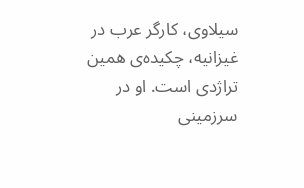سیلاوی، کارگر عرب در غیزانیه، چکیده‌ی همین تراژدی است. او در سرزمینی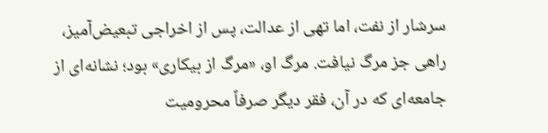سرشار از نفت، اما تهی از عدالت، پس از اخراجی تبعیض‌آمیز، راهی جز مرگ نیافت. مرگ او، «مرگ از بیکاری» بود؛ نشانه‌ای از جامعه‌ای که در آن، فقر دیگر صرفاً محرومیت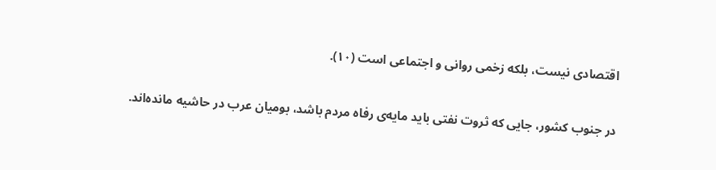اقتصادی نیست، بلکه زخمی روانی و اجتماعی است (۱۰).

در جنوب کشور، جایی که ثروت نفتی باید مایه‌ی رفاه مردم باشد، بومیان عرب در حاشیه مانده‌اند.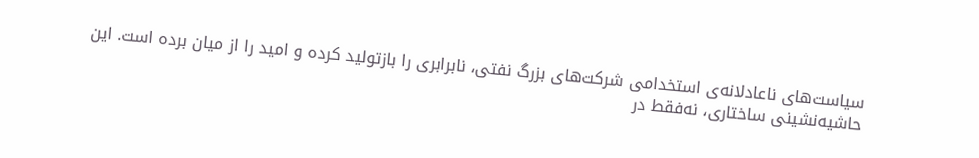سیاست‌های ناعادلانه‌ی استخدامی شرکت‌های بزرگ نفتی، نابرابری را بازتولید کرده و امید را از میان برده است. این حاشیه‌نشینی ساختاری، نه‌فقط در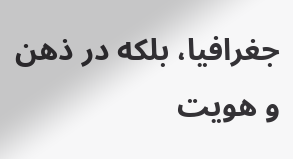جغرافیا، بلکه در ذهن و هویت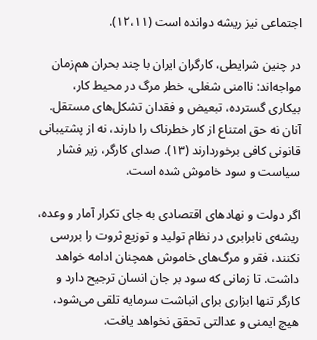اجتماعی نیز ریشه دوانده است (۱۲،۱۱).

در چنین شرایطی، کارگران ایران با چند بحران هم‌زمان مواجه‌اند: ناامنی شغلی، خطر مرگ در محیط کار، بیکاری گسترده، تبعیض و فقدان تشکل‌های مستقل. آنان نه حق امتناع از کار خطرناک را دارند، نه از پشتیبانی قانونی کافی برخوردارند (۱۳). صدای کارگر، زیر فشار سیاست و سود خاموش شده است.

اگر دولت و نهادهای اقتصادی به جای تکرار آمار و وعده، ریشه‌ی نابرابری در نظام تولید و توزیع ثروت را بررسی نکنند، فقر و مرگ‌های خاموش همچنان ادامه خواهد داشت. تا زمانی که سود بر جان انسان ترجیح دارد و کارگر تنها ابزاری برای انباشت سرمایه تلقی می‌شود، هیچ ایمنی و عدالتی تحقق نخواهد یافت.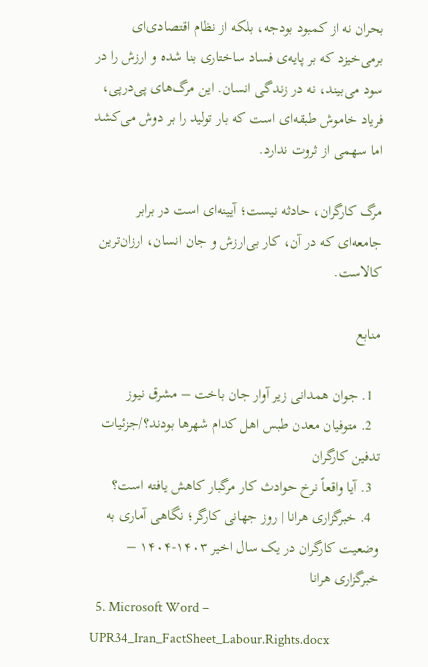بحران نه از کمبود بودجه، بلکه از نظام اقتصادی‌ای برمی‌خیزد که بر پایه‌ی فساد ساختاری بنا شده و ارزش را در سود می‌بیند، نه در زندگی انسان. این مرگ‌های پی‌درپی، فریاد خاموش طبقه‌ای است که بار تولید را بر دوش می‌کشد اما سهمی از ثروت ندارد.

مرگ کارگران، حادثه نیست؛ آیینه‌ای است در برابر جامعه‌ای که در آن، کار بی‌ارزش و جان انسان، ارزان‌ترین کالاست.

منابع

  1. جوان همدانی زیر آوار جان باخت – مشرق نیوز
  2. متوفیان معدن طبس اهل کدام شهرها بودند؟/جزئیات تدفین کارگران
  3. آیا واقعاً نرخ حوادث کار مرگبار کاهش یافته است؟
  4. خبرگزاری هرانا | روز جهانی کارگر؛ نگاهی آماری به وضعیت کارگران در یک سال اخیر ۱۴۰۳-۱۴۰۴ – خبرگزاری هرانا
  5. Microsoft Word – UPR34_Iran_FactSheet_Labour.Rights.docx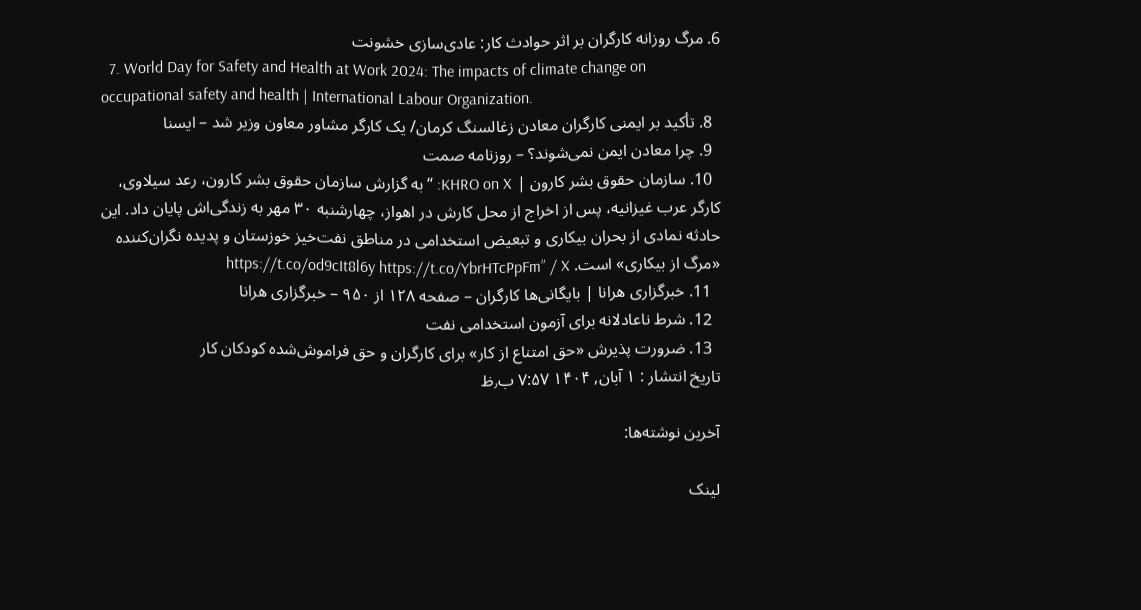6. مرگ روزانه کارگران بر اثر حوادث کار: عادی‌سازی خشونت
  7. World Day for Safety and Health at Work 2024: The impacts of climate change on occupational safety and health | International Labour Organization.
  8. تأکید بر ایمنی کارگران معادن زغالسنگ کرمان/ یک کارگر ‌مشاور معاون وزیر شد – ایسنا
  9. چرا معادن ایمن نمی‌شوند؟ – روزنامه صمت
  10. سازمان حقوق بشر کارون | KHRO on X: “به گزارش سازمان حقوق بشر کارون، رعد سیلاوی، کارگر عرب غیزانیه، پس از اخراج از محل کارش در اهواز، چهارشنبه ۳۰ مهر به زندگی‌اش پایان داد. این حادثه نمادی از بحران بیکاری و تبعیض استخدامی در مناطق نفت‌خیز خوزستان و پدیده نگران‌کننده «مرگ از بیکاری» است. https://t.co/od9cIt8l6y https://t.co/YbrHTcPpFm” / X
  11. خبرگزاری هرانا | بایگانی‌ها کارگران – صفحه ۱۲۸ از ۹۵۰ – خبرگزاری هرانا
  12. شرط ناعادلانه برای آزمون استخدامی نفت
  13. ضرورت پذیرش «حق امتناع از کار» برای کارگران و حق فراموش‌شده کودکان کار
تاریخ انتشار : ۱ آبان, ۱۴۰۴ ۷:۵۷ ب٫ظ

آخرین نوشته‌ها:

لینک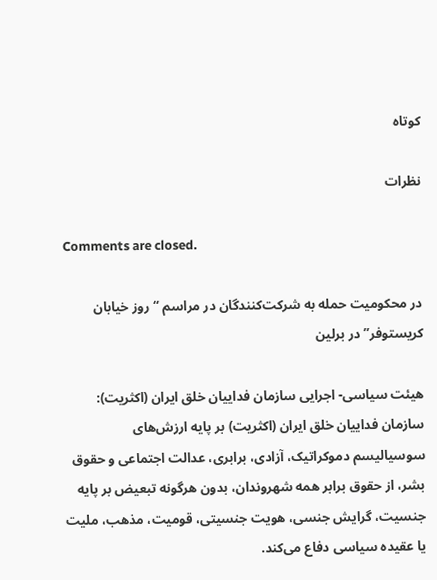کوتاه

نظرات

Comments are closed.

در محکومیت حمله به شرکت‌کنندگان در مراسم “روز خیابان کریستوفر” در برلین

هیئت سیاسی- اجرایی سازمان فداییان خلق ایران (اکثریت): سازمان فداییان خلق ایران (اکثریت) بر پایه ارزش‌های سوسیالیسم دموکراتیک، آزادی، برابری، عدالت اجتماعی و حقوق بشر، از حقوق برابر همه شهروندان، بدون هرگونه تبعیض بر پایه جنسیت، گرایش جنسی، هویت جنسیتی، قومیت، مذهب، ملیت یا عقیده سیاسی دفاع می‌کند.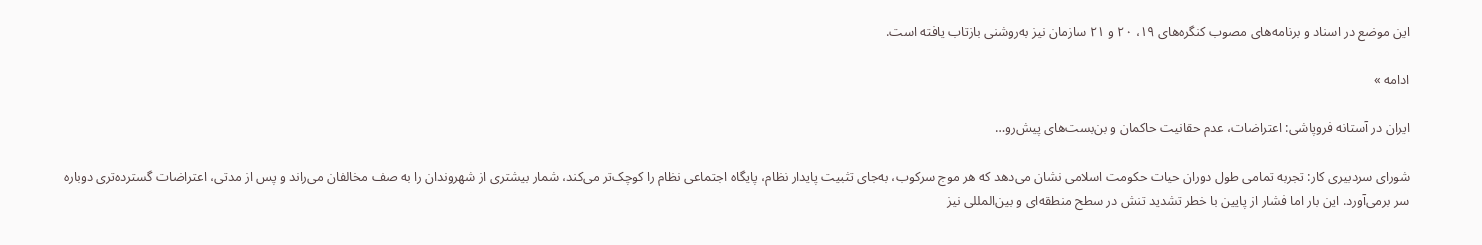این موضع در اسناد و برنامه‌های مصوب کنگره‌های ۱۹، ۲۰ و ۲۱ سازمان نیز به‌روشنی بازتاب یافته است.

ادامه »

ایران در آستانه فروپاشی: اعتراضات، عدم حقانیت حاکمان و بن‌بست‌های پیش‌رو…

شورای سردبیری کار: تجربه تمامی طول دوران حیات حکومت اسلامی نشان می‌دهد که هر موج سرکوب، به‌جای تثبیت پایدار نظام، پایگاه اجتماعی نظام را کوچک‌تر می‌کند، شمار بیشتری از شهروندان را به صف مخالفان می‌راند و پس از مدتی، اعتراضات گسترده‌تری دوباره سر برمی‌آورد. این بار اما فشار از پایین با خطر تشدید تنش در سطح منطقه‌ای و بین‌المللی نیز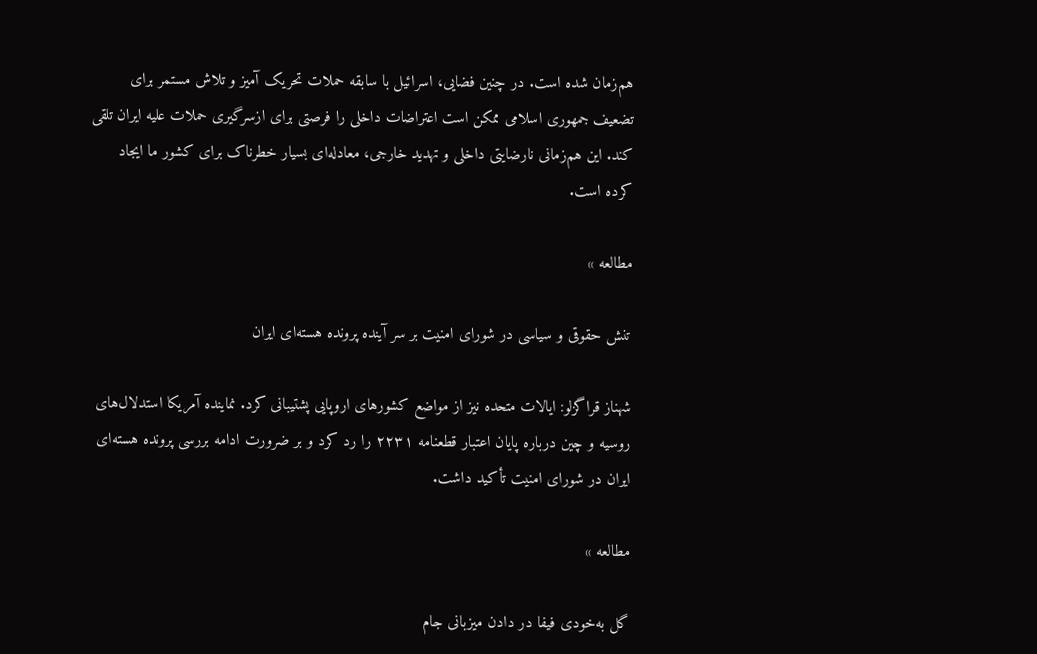هم‌زمان شده است. در چنین فضایی، اسرائیل با سابقه حملات تحریک آمیز و تلاش مستمر برای تضعیف جمهوری اسلامی ممکن است اعتراضات داخلی را فرصتی برای ازسرگیری حملات علیه ایران تلقی کند. این هم‌زمانی نارضایتی داخلی و تهدید خارجی، معادله‌ای بسیار خطرناک برای کشور ما ایجاد کرده است.

مطالعه »

تنش حقوقی و سیاسی در شورای امنیت بر سر آینده پرونده هسته‌ای ایران

شهناز قراگزلو: ایالات متحده نیز از مواضع کشورهای اروپایی پشتیبانی کرد. نماینده آمریکا استدلال‌های روسیه و چین درباره پایان اعتبار قطعنامه ۲۲۳۱ را رد کرد و بر ضرورت ادامه بررسی پرونده هسته‌ای ایران در شورای امنیت تأکید داشت.

مطالعه »

گل به‌خودی فیفا در دادن میزبانی جام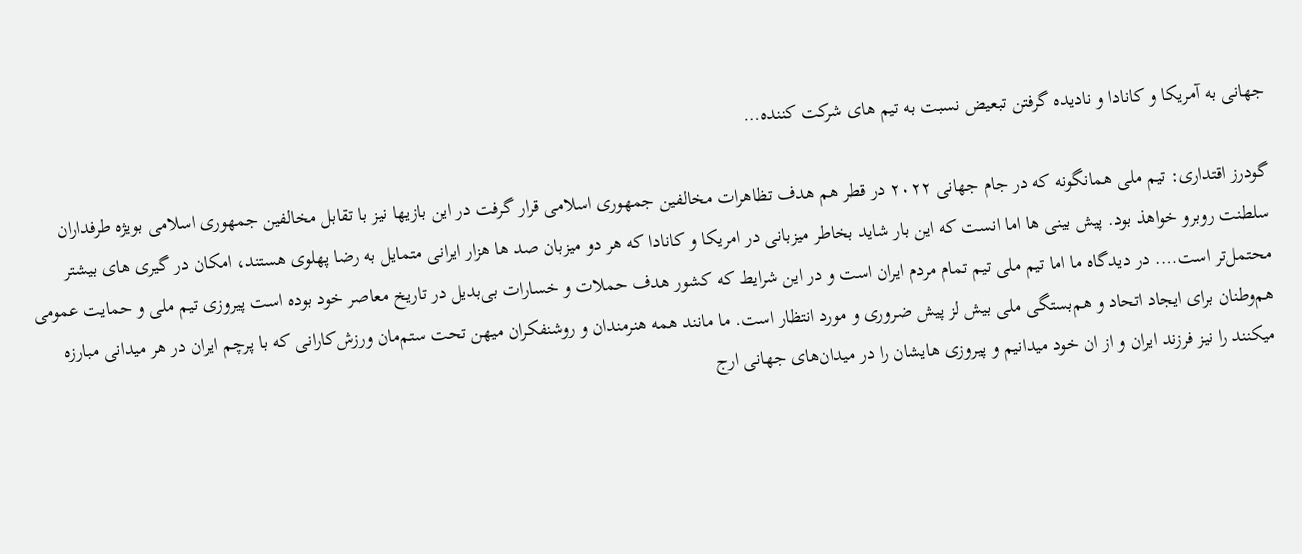جهانی به آمریکا و کانادا و نادیده گرفتن تبعیض نسبت به تیم های شرکت کننده…

گودرز اقتداری: تیم ملی همانگونه که در جام جهانی ۲۰۲۲ در قطر هم هدف تظاهرات مخالفین جمهوری اسلامی قرار گرفت در این بازیها نیز با تقابل مخالفین جمهوری اسلامی بویژه طرفداران سلطنت روبرو خواهذ بود. پیش بینی ها اما انست که این بار شاید بخاطر میزبانی در امریکا و کانادا که هر دو میزبان صد ها هزار ایرانی متمایل به رضا پهلوی هستند، امکان در گیری های بیشتر محتمل‌تر است…. در دیدگاه ما اما تیم ملی تیم تمام مردم ایران است و در این شرایط که کشور هدف حملات و خسارات بی‌بدیل در تاریخ معاصر خود بوده است پیروزی تیم ملی و حمایت عمومی هم‌وطنان برای ایجاد اتحاد و هم‌بستگی ملی بیش لز پیش ضروری و مورد انتظار است. ما مانند همه هنرمندان و روشنفکران میهن تحت ستم‌مان ورزش‌کارانی که با پرچم ایران در هر میدانی مبارزه میکنند را نیز فرزند ایران و از ان خود میدانیم و پیروزی هایشان را در میدان‌های جهانی ارج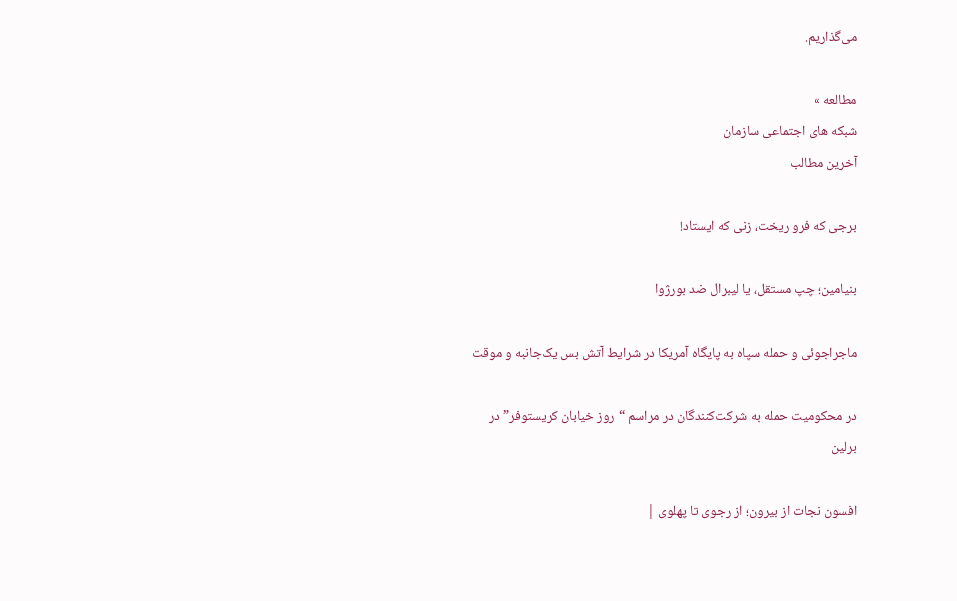می‌گذاریم.

مطالعه »
شبکه های اجتماعی سازمان
آخرین مطالب

برجی که فرو ریخت، زنی که ایستاد!

بنیامین؛ چپ مستقل، یا لیبرال ضد بورژوا

ماجراجوئی و حمله سپاه به پایگاه آمریکا در شرایط آتش بس یک‌جانبه و موقت

در محکومیت حمله به شرکت‌کنندگان در مراسم “روز خیابان کریستوفر” در برلین

افسون نجات از بیرون؛ از رجوی تا پهلوی |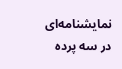نمایشنامه‌ای در سه پرده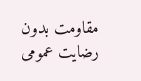مقاومت بدون رضایت عمومی